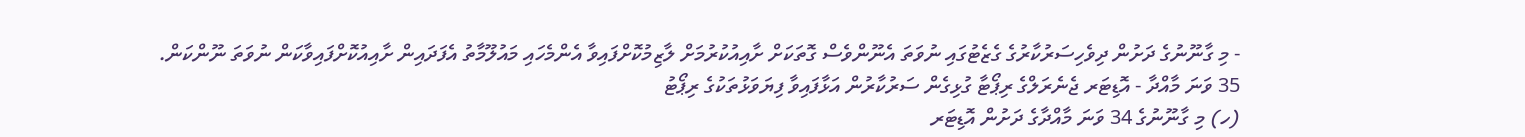- މި ގާނޫނުގެ ދަށުން ދިވެހިސަރުކާރުގެ ގެޒެޓުގައި ނުވަތަ އެނޫންވެސް ގޮތަކަށް ށާއިއުކުރުމަށް ލާޒިމުކޮށްފައިވާ އެންމެހައި މައުލޫމާތު އެފަދައިން ށާއިއުކޮށްފައިވާކަން ނުވަތަ ނޫންކަން.
35 ވަނަ މާއްދާ - އޮޑިޓަރ ޖެނެރަލްގެ ރިޕޯޓާ ގުޅިގެން ސަރުކާރުން އަޅާފައިވާ ފިޔަވަޅުތަކުގެ ރިޕޯޓު
(ހ) މި ގާނޫނުގެ 34 ވަނަ މާއްދާގެ ދަށުން އޮޑިޓަރ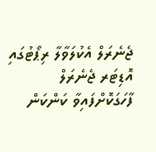ޖެނެރަލް އެކުލަވާލާ ރިޕޯޓުގައި އޮޑިޓަރ ޖެނެރަލް ފާހަގަކޮށްފައިވާ ކަންކަން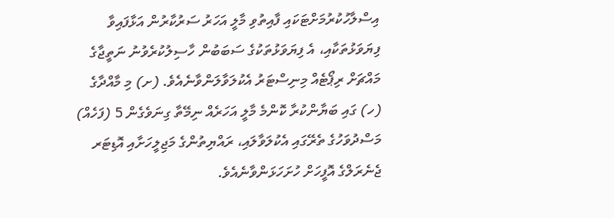އިސްލާހުކުރުމަށްޓަކައި ފާއިތުވި މާލީ އަހަރު ސަރުކާރުން އަޅާފައިވާ ފިޔަވަޅުތަކާއި، އެ ފިޔަވަޅުތަކުގެ ސަބަބުން ހާސިލުކުރެވުނު ނަތީޖާގެ މައްޗަށް ރިޕޯޓެއް މިނިސްޓަރު އެކުލަވާލަންވާނެއެވެ. (ށ) މި މާއްދާގެ (ހ) ގައި ބަޔާންކުރާ ކޮންމެ މާލީ އަހަރެއް ނިމޭތާ ގިނަވެގެން 5 (ފަހެއް) މަސްދުވަހުގެ ތެރޭގައި އެކުލަވާލައި، ރައްޔިތުންގެ މަޖިލީހަށާއި އޮޑިޓަރ ޖެނެރަލްގެ އޮފީހަށް ހުށަހަޅަންވާނެއެވެ.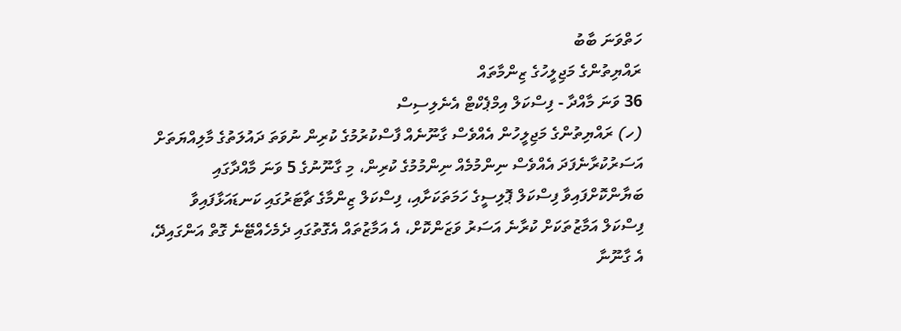ހަތްވަނަ ބާބު
ރައްޔިތުންގެ މަޖިލީހުގެ ޒިންމާތައް
36 ވަނަ މާއްދާ - ފިސްކަލް އިމްޕެކްޓް އެނެލިސިސް
(ހ) ރައްޔިތުންގެ މަޖިލީހުން އެއްވެސް ގާނޫނެއް ފާސްކުރުމުގެ ކުރިން ނުވަތަ ދައުލަތުގެ މާލިއްޔަތަށް އަސަރުކުރާނެފަދަ އެއްވެސް ނިންމުމެއް ނިންމުމުގެ ކުރިން، މި ގާނޫނުގެ 5 ވަނަ މާއްދާގައި ބަޔާންކޮށްފައިވާ ފިސްކަލް ޕޮލިސީގެ ހަމަތަކަށާއި، ފިސްކަލް ޒިންމާގެ ޗާޓަރުގައި ކަނޑައަޅާފައިވާ ފިސްކަލް އަމާޒުތަކަށް ކުރާނެ އަސަރު ވަޒަންކޮށް، އެ އަމާޒުތައް އެގޮތުގައި ދެމެހެއްޓޭނެ ގޮތް އަންގައިދޭ، އެ ގާނޫނާ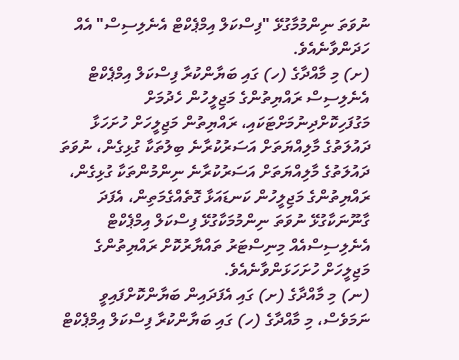ނުވަތަ ނިންމުމާގުޅޭ "ފިސްކަލް އިމްޕެކްޓް އެނެލިސިސް" އެއް ހަދަންވާނެއެވެ.
(ށ) މި މާއްދާގެ (ހ) ގައި ބަޔާންކުރާ ފިސްކަލް އިމްޕެކްޓް އެނެލިސިސް ރައްޔިތުންގެ މަޖިލީހުން ހެދުމަށް މަގުފަހިކޮށްދިނުމަށްޓަކައި، ރައްޔިތުން މަޖިލީހަށް ހުށަހަޅާ ދައުލަތުގެ މާލިއްޔަތަށް އަސަރުކުރާނެ ބިލުތަކާ ގުޅިގެން، ނުވަތަ ދައުލަތުގެ މާލިއްޔަތަށް އަސަރުކުރާނެ ނިންމުންތަކާ ގުޅިގެން، ރައްޔިތުންގެ މަޖިލީހުން ކަނޑައަޅާ ގޮތެއްގެމަތިން، އެފަދަ ގާނޫނަކާގުޅޭ ނުވަތަ ނިންމުމަކާގުޅޭ ފިސްކަލް އިމްޕެކްޓް އެނެލިސިސްއެއް މިނިސްޓަރު ތައްޔާރުކޮށް ރައްޔިތުންގެ މަޖިލީހަށް ހުށަހަޅަންވާނެއެވެ.
(ނ) މި މާއްދާގެ (ށ) ގައި އެފަދައިން ބަޔާންކޮށްފައިވީ ނަމަވެސް، މި މާއްދާގެ (ހ) ގައި ބަޔާންކުރާ ފިސްކަލް އިމްޕެކްޓް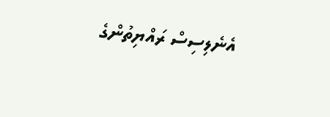އެނެލިސިސް ރައްޔިތުންގެ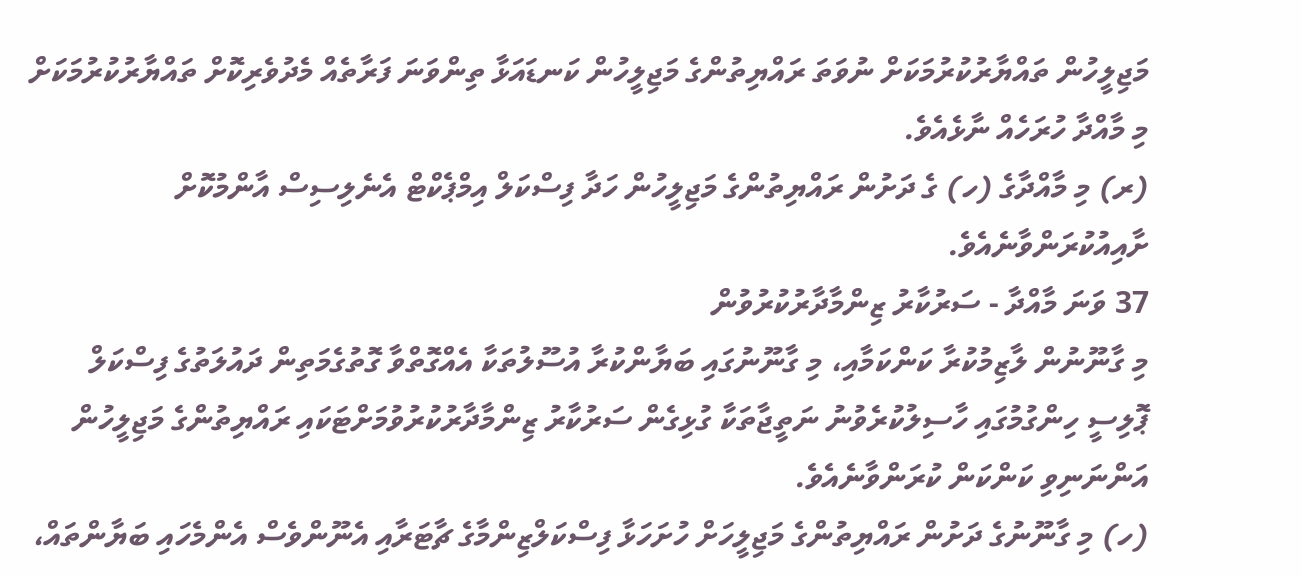މަޖިލީހުން ތައްޔާރުކުރުމަކަށް ނުވަތަ ރައްޔިތުންގެ މަޖިލީހުން ކަނޑައަޅާ ތިންވަނަ ފަރާތެއް މެދުވެރިކޮށް ތައްޔާރުކުރުމަކަށް މި މާއްދާ ހުރަހެއް ނާޅެއެވެ.
(ރ) މި މާއްދާގެ (ހ) ގެ ދަށުން ރައްޔިތުންގެ މަޖިލީހުން ހަދާ ފިސްކަލް އިމްޕެކްޓް އެނެލިސިސް އާންމުކޮށް ށާއިއުކުރަންވާނެއެވެ.
37 ވަނަ މާއްދާ - ސަރުކާރު ޒިންމާދާރުކުރުވުން
މި ގާނޫނުން ލާޒިމުކުރާ ކަންކަމާއި، މި ގާނޫނުގައި ބަޔާންކުރާ އުސޫލުތަކާ އެއްގޮތްވާ ގޮތުގެމަތިން ދައުލަތުގެ ފިސްކަލް ޕޮލިސީ ހިންގުމުގައި ހާސިލުކުރެވުނު ނަތީޖާތަކާ ގުޅިގެން ސަރުކާރު ޒިންމާދާރުކުރުވުމަށްޓަކައި ރައްޔިތުންގެ މަޖިލީހުން އަންނަނިވި ކަންކަން ކުރަންވާނެއެވެ.
(ހ) މި ގާނޫނުގެ ދަށުން ރައްޔިތުންގެ މަޖިލީހަށް ހުށަހަޅާ ފިސްކަލްޒިންމާގެ ޗާޓަރާއި އެނޫންވެސް އެންމެހައި ބަޔާންތައް،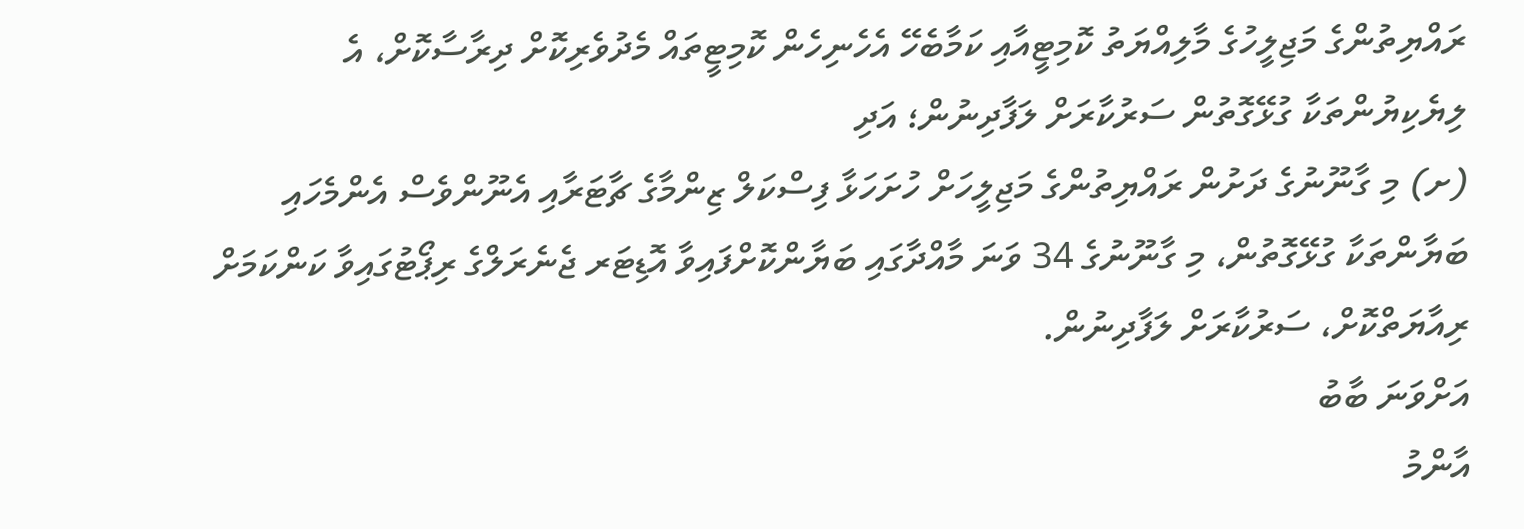ރައްޔިތުންގެ މަޖިލީހުގެ މާލިއްޔަތު ކޮމިޓީއާއި ކަމާބެހޭ އެހެނިހެން ކޮމިޓީތައް މެދުވެރިކޮށް ދިރާސާކޮށް، އެ ލިޔެކިޔުންތަކާ ގުޅޭގޮތުން ސަރުކާރަށް ލަފާދިނުން؛ އަދި
(ށ) މި ގާނޫނުގެ ދަށުން ރައްޔިތުންގެ މަޖިލީހަށް ހުށަހަޅާ ފިސްކަލް ޒިންމާގެ ޗާޓަރާއި އެނޫންވެސް އެންމެހައި ބަޔާންތަކާ ގުޅޭގޮތުން، މި ގާނޫނުގެ 34 ވަނަ މާއްދާގައި ބަޔާންކޮށްފައިވާ އޮޑިޓަރ ޖެނެރަލްގެ ރިޕޯޓުގައިވާ ކަންކަމަށް ރިއާޔަތްކޮށް، ސަރުކާރަށް ލަފާދިނުން.
އަށްވަނަ ބާބު
އާންމު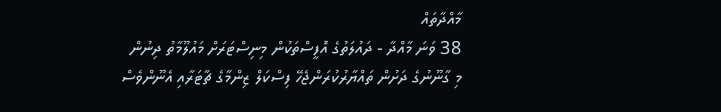މާއްދާތައް
38 ވަނަ މާއްދާ - ދައުލަތުގެ އޮފީސްތަކުން މިނިސްޓަރަށް މައުލޫމާތު ދިނުން
މި ގާނޫނުގެ ދަށުން ތައްޔާރުކުރަންޖެހޭ ފިސްކަލް ޒިންމާގެ ޗާޓަރާއި އެނޫންވެސް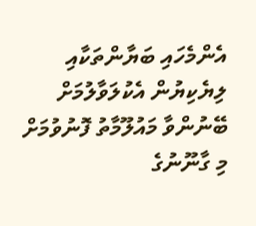އެންމެހައި ބަޔާންތަކާއި ލިޔެކިޔުން އެކުލަވާލުމަށް ބޭނުންވާ މައުލޫމާތު ފޮނުވުމަށް މި ގާނޫނުގެ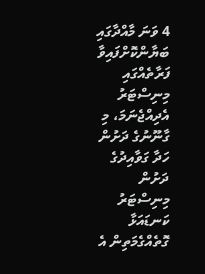4 ވަނަ މާއްދާގައި ބަޔާންކޮށްފައިވާ ފަރާތެއްގައި މިނިސްޓަރު އެދިއްޖެނަމަ، މި ގާނޫނުގެ ދަށުން ހަދާ ގަވާއިދުގެ ދަށުން މިނިސްޓަރު ކަނޑައަޅާ ގޮތެއްގެމަތިން އެ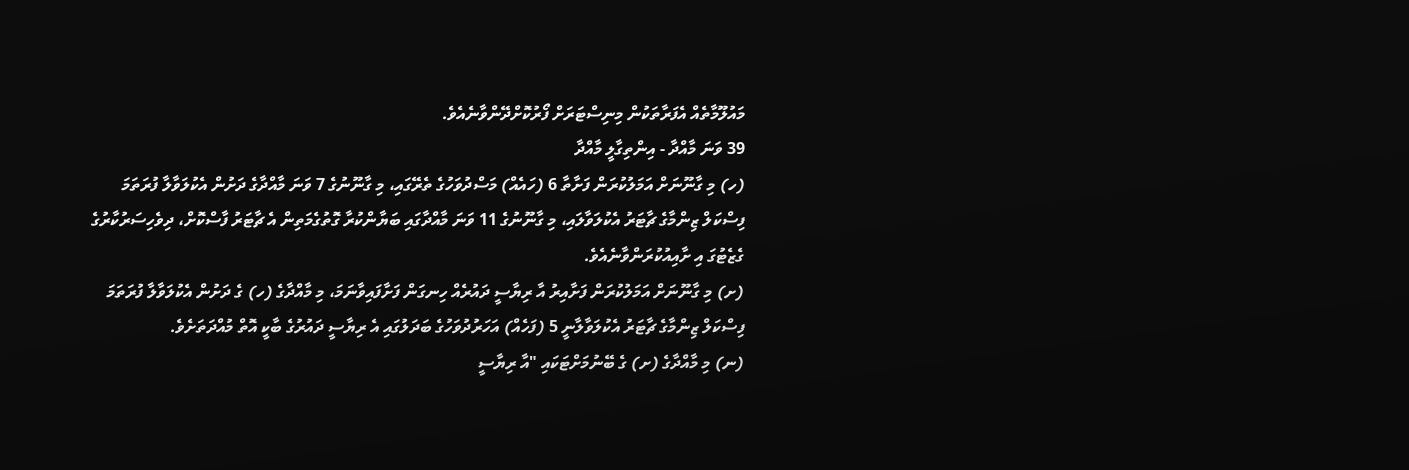މައުލޫމާތެއް އެފަރާތަކުން މިނިސްޓަރަށް ފޯރުކޮށްދޭންވާނެއެވެ.
39 ވަނަ މާއްދާ - އިންތިގާލީ މާއްދާ
(ހ) މި ގާނޫނަށް އަމަލުކުރަން ފަށާތާ 6 (ހައެއް) މަސްދުވަހުގެ ތެރޭގައި، މި ގާނޫނުގެ 7 ވަނަ މާއްދާގެ ދަށުން އެކުލަވާލާ ފުރަތަމަ ފިސްކަލް ޒިންމާގެ ޗާޓަރު އެކުލަވާލައި، މި ގާނޫނުގެ 11 ވަނަ މާއްދާގައި ބަޔާންކުރާ ގޮތުގެމަތިން އެ ޗާޓަރު ފާސްކޮށް، ދިވެހިސަރުކާރުގެ ގެޒެޓުގަ އި ށާއިއުކުރަންވާނެއެވެ.
(ށ) މި ގާނޫނަށް އަމަލުކުރަން ފަށާއިރު އާ ރިޔާސީ ދައުރެއް ހިނގަން ފަށާފައިވާނަމަ، މި މާއްދާގެ (ހ) ގެ ދަށުން އެކުލަވާލާ ފުރަތަމަ ފިސްކަލް ޒިންމާގެ ޗާޓަރު އެކުލަވާލާނީ 5 (ފަހެއް) އަހަރުދުވަހުގެ ބަދަލުގައި އެ ރިޔާސީ ދައުރުގެ ބާކީ އޮތް މުއްދަތަށެވެ.
(ނ) މި މާއްދާގެ (ށ) ގެ ބޭނުމަށްޓަކައި "އާ ރިޔާސީ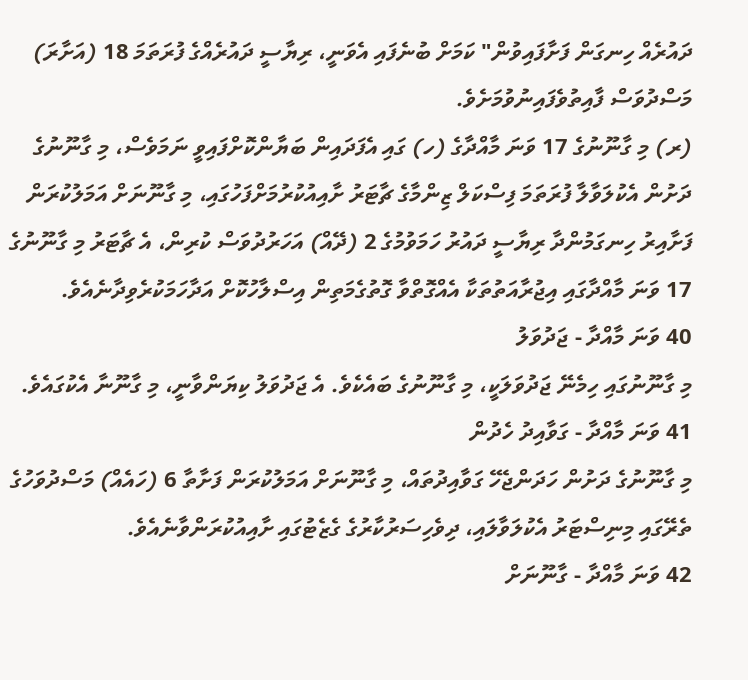ދައުރެއް ހިނގަން ފަށާފައިވުން" ކަމަށް ބުނެފައި އެވަނީ، ރިޔާސީ ދައުރެއްގެ ފުރަތަމަ 18 (އަށާރަ) މަސްދުވަސް ފާއިތުވެފައިނުވުމަށެވެ.
(ރ) މި ގާނޫނުގެ 17 ވަނަ މާއްދާގެ (ހ) ގައި އެފަދައިން ބަޔާންކޮށްފައިވީ ނަމަވެސް، މި ގާނޫނުގެ ދަށުން އެކުލަވާލާ ފުރަތަމަ ފިސްކަލް ޒިންމާގެ ޗާޓަރު ށާއިއުކުރުމަށްފަހުގައި، މި ގާނޫނަށް އަމަލުކުރަން ފަށާއިރު ހިނގަމުންދާ ރިޔާސީ ދައުރު ހަމަވުމުގެ 2 (ދޭއް) އަހަރުދުވަސް ކުރިން، އެ ޗާޓަރު މި ގާނޫނުގެ 17 ވަނަ މާއްދާގައި އިޖުރާއަތުތަކާ އެއްގޮތްވާ ގޮތުގެމަތިން އިސްލާހުކޮށް އަދާހަމަކުރެވިދާނެއެވެ.
40 ވަނަ މާއްދާ - ޖަދުވަލު
މި ގާނޫނުގައި ހިމެނޭ ޖަދުވަލަކީ، މި ގާނޫނުގެ ބައެކެވެ. އެ ޖަދުވަލު ކިޔަންވާނީ، މި ގާނޫނާ އެކުގައެވެ.
41 ވަނަ މާއްދާ - ގަވާއިދު ހެދުން
މި ގާނޫނުގެ ދަށުން ހަދަންޖެހޭ ގަވާއިދުތައް، މި ގާނޫނަށް އަމަލުކުރަން ފަށާތާ 6 (ހައެއް) މަސްދުވަހުގެ ތެރޭގައި މިނިސްޓަރު އެކުލަވާލައި، ދިވެހިސަރުކާރުގެ ގެޒެޓުގައި ށާއިއުކުރަންވާނެއެވެ.
42 ވަނަ މާއްދާ - ގާނޫނަށް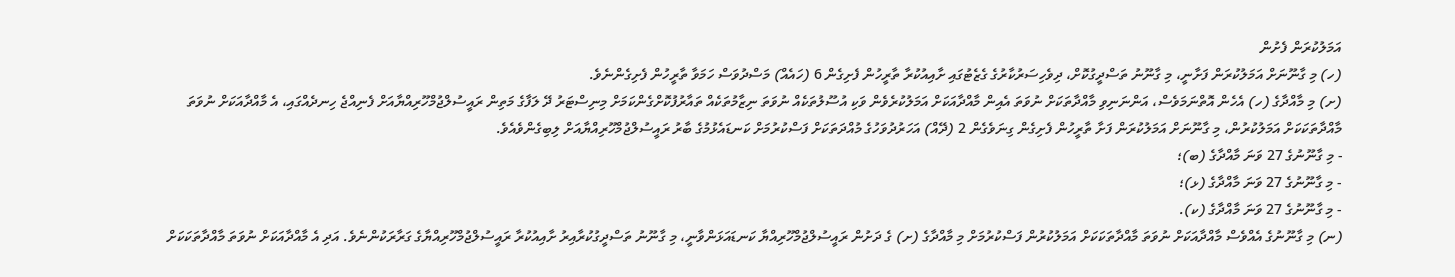އަމަލުކުރަން ފެށުން
(ހ) މި ގާނޫނަށް އަމަލުކުރަން ފަށާނީ، މި ގާނޫނު ތަސްދީގުކޮށް، ދިވެހިސަރުކާރުގެ ގެޒެޓުގައި ށާއިއުކުރާ ތާރީހުން ފެށިގެން 6 (ހައެއް) މަސްދުވަސް ހަމަވާ ތާރީހުން ފެށިގެންނެވެ.
(ށ) މި މާއްދާގެ (ހ) އެހެން އޮތްނަމަވެސް، އަންނަނިވި މާއްދާތަކަށް ނުވަތަ އެއިން މާއްދާއަކަށް އަމަލުކުރެވެން ވަކި އުސޫލުތަކެއް ނުވަތަ ނިޒާމުތަކެއް ތައާރުފުކޮށްގެންކަމަށް މިނިސްޓަރު ދޭ ލަފާގެ މަތިން ރައީސުލްޖުމްހޫރިއްޔާއަށް ފެނިއްޖެ ހިނދެއްގައި، އެ މާއްދާއަކަށް ނުވަތަ މާއްދާތަކަކަށް އަމަލުކުރުން، މި ގާނޫނަށް އަމަލުކުރަން ފަށާ ތާރީހުން ފެށިގެން ގިނަވެގެން 2 (ދޭއް) އަހަރުދުވަހުގެ މުއްދަތަކަށް ފަސްކުރުމަށް ކަނޑައެޅުމުގެ ބާރު ރައީސުލްޖުމްހޫރިއްޔާއަށް ލިބިގެންވެއެވެ.
- މި ގާނޫނުގެ 27 ވަނަ މާއްދާގެ (ބ)؛
- މި ގާނޫނުގެ 27 ވަނަ މާއްދާގެ (ޅ)؛
- މި ގާނޫނުގެ 27 ވަނަ މާއްދާގެ (ކ).
(ނ) މި ގާނޫނުގެ އެއްވެސް މާއްދާއަކަށް ނުވަތަ މާއްދާތަކަކަށް އަމަލުކުރުން ފަސްކުރުމަށް މި މާއްދާގެ (ށ) ގެ ދަށުން ރައީސުލްޖުމްހޫރިއްޔާ ކަނޑައަޅަންވާނީ، މި ގާނޫނު ތަސްދީގުކުރާއިރު ށާއިއުކުރާ ރައީސުލްޖުމްހޫރިއްޔާގެ ގަރާރަކުންނެވެ. އަދި އެ މާއްދާއަކަށް ނުވަތަ މާއްދާތަކަކަށް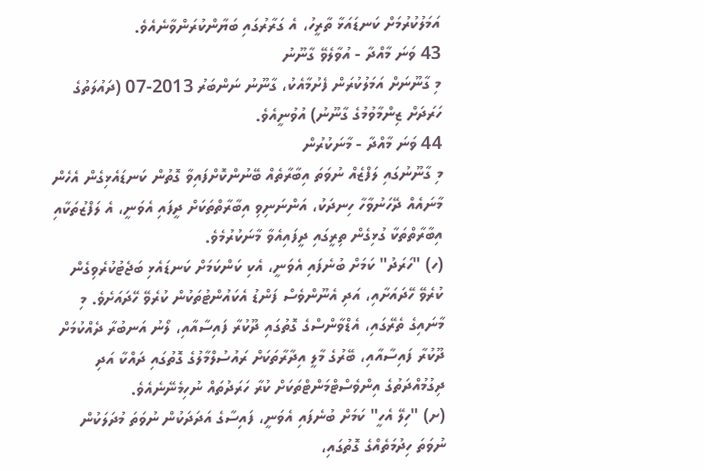އަމަލުކުރުމަށް ކަނޑައަޅާ ތާރީހު، އެ ގަރާރުގައި ބަޔާންކުރަންވާނެއެވެ.
43 ވަނަ މާއްދާ - އުވާލެވޭ ގާނޫނު
މި ގާނޫނަށް އަމަލުކުރަން ފެށުމާއެކު، ގާނޫނު ނަންބަރު 2013-07 (ދައުލަތުގެ ހަރަދަށް ޒިންމާވުމުގެ ގާނޫނު) އުވުނީއެވެ.
44 ވަނަ މާއްދާ - މާނަކުރުން
މި ގާނޫނުގައި ލަފްޒެއް ނުވަތަ އިބާރާތެއް ބޭނުންކޮށްފައިވާ ގޮތުން ކަނޑައެޅިގެން އެހެން މާނައެއް ދޭހަނުވާހާ ހިނދަކު، އަންނަނިވި އިބާރާތްތަކަށް ދީފައި އެވަނީ، އެ ލަފްޒުތަކާއި އިބާރާތްތަކާ ގުޅިގެން ތިރީގައި ދީފައިއެވާ މާނަކުރުމެވެ.
(ހ) "ހަރަދު" ކަމަށް ބުނެފައި އެވަނީ، އެކި ކަންކަމަށް ކަނޑައެޅި ބަޖެޓުކުރެވިގެން ކުރެވޭ ހޭދައަށާއި، އަދި އެނޫންވެސް ފަންޑު އެކައުންޓުތަކުން ކުރެވޭ ހޭދައަށެވެ. މި މާނައިގެ ތެރޭގައި، އެޑްވާންސްގެ ގޮތުގައި ދޫކުރާ ފައިސާއާއި، ލޯނު އަނބުރާ ދެއްކުމަށް ދޫކުރާ ފައިސާއާއި، ބޭރުގެ މާލީ އިދާރާތަކަށް ރައުސުލްމާލުގެ ގޮތުގައި ދައްކާ އަދި ދިގުމުއްދަތުގެ އިންވެސްޓްމަންޓްތަކަށް ކުރާ ހަރަދުތައް ނުހިމެނޭނެއެވެ.
(ށ) "ހިލޭ އެހީ" ކަމަށް ބުނެފައި އެވަނީ، ފައިސާގެ އަދަދަކުން ނުވަތަ މުދަލަކުން ނުވަތަ ހިދުމަތެއްގެ ގޮތުގައި،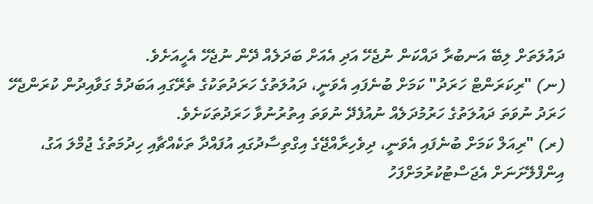ދައުލަތަށް ލިބޭ އަނބުރާ ދައްކަން ނުޖެހޭ އަދި އެއަށް ބަދަލެއް ދޭން ނުޖެހޭ އެހީއަށެވެ.
(ނ) "ރިކަރަންޓް ހަރަދު" ކަމަށް ބުނެފައި އެވަނީ، ދައުލަތުގެ ހަރަދުތަކުގެ ތެރޭގައި އަބަދުމެ ގަވާއިދުން ކުރަންޖެހޭ ހަރަދު ނުވަތަ ދައުލަތުގެ ހަރުމުދަލެއް ނުއުފެދޭ ނުވަތަ އިތުރުނުވާ ހަރަދުތަކަށެވެ.
(ރ) "ރިއަލް ކަމަށް ބުނެފައި އެވަނީ، ދިވެހިރާއްޖޭގެ އިގްތިސާދުގައި އުފައްދާ ތަކެއްޗާއި ހިދުމަތުގެ ޖުމްލަ އަގު، އިންފްލޭށަނަށް އެޖަސްޓުކުރުމަށްފަހު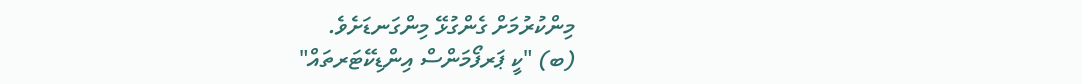މިންކުރުމަށް ގެންގުޅޭ މިންގަނޑަށެވެ.
(ބ) "ކީ ޕަރފޯމަންސް އިންޑިކޭޓަރތައް"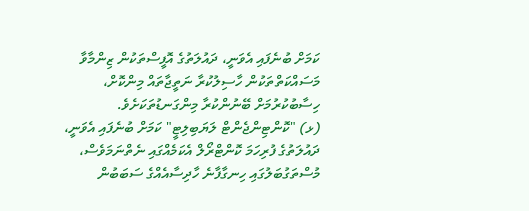ކަމަށް ބުނެފައި އެވަނީ، ދައުލަތުގެ އޮފީސްތަކުން ޒިންމާވާ މަސައްކަތްތަކުން ހާސިލުކުރާ ނަތީޖާތައް މިންކޮށް، ހިސާބުކުރުމަށް ބޭނުންކުރާ މިންގަނޑުތަކަށެވެ.
(ޅ) "ކޮންޓިންޖެންޓް ލަޔަބިލިޓީ" ކަމަށް ބުނެފައި އެވަނީ، ދައުލަތުގެ ފުރިހަމަ ކޮންޓްރޯލް އެކަމެއްގައި ނެތްނަމަވެސް، މުސްތަގުބަލުގައި ހިނގާފާނެ ހާދިސާއެއްގެ ސަބަބުން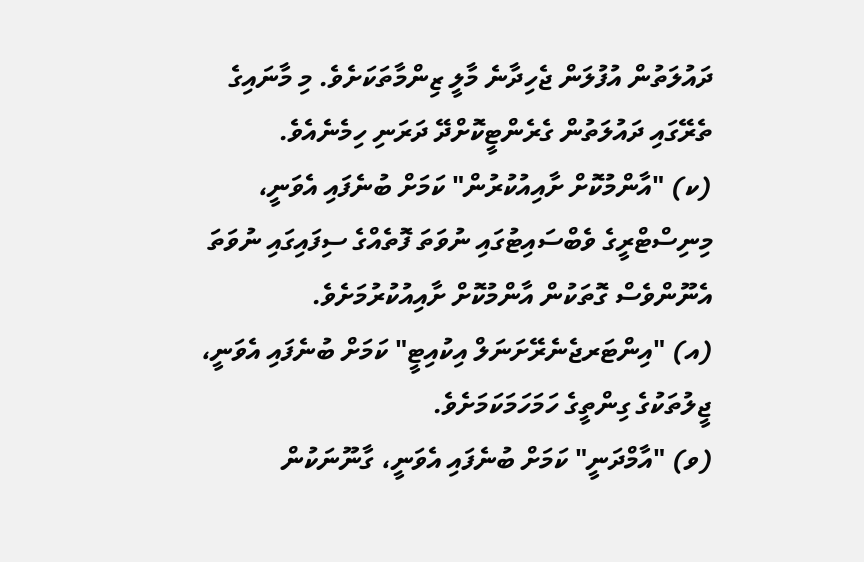ދައުލަތުން އުފުލަން ޖެހިދާނެ މާލީ ޒިންމާތަކަށެވެ. މި މާނައިގެ ތެރޭގައި ދައުލަތުން ގެރެންޓީކޮށްދޭ ދަރަނި ހިމެނެއެވެ.
(ކ) "އާންމުކޮށް ށާއިއުކުރުން" ކަމަށް ބުނެފައި އެވަނީ، މިނިސްޓްރީގެ ވެބްސައިޓުގައި ނުވަތަ ފޮތެއްގެ ސިފައިގައި ނުވަތަ އެނޫންވެސް ގޮތަކުން އާންމުކޮށް ށާއިއުކުރުމަށެވެ.
(އ) "އިންޓަރޖެނެރޭށަނަލް އިކުއިޓީ" ކަމަށް ބުނެފައި އެވަނީ، ޖީލުތަކުގެ ގިންތީގެ ހަމަހަމަކަމަށެވެ.
(ވ) "އާމްދަނީ" ކަމަށް ބުނެފައި އެވަނީ، ގާނޫނަކުން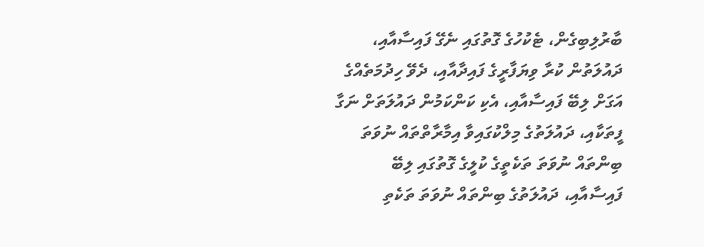ބާރުލިބިގެން، ޓެކުހުގެ ގޮތުގައި ނެގޭ ފައިސާއާއި، ދައުލަތުން ކުރާ ވިޔަފާރީގެ ފައިދާއާއި، ދެވޭ ހިދުމަތެއްގެ އަގަށް ލިބޭ ފައިސާއާއި، އެކި ކަންކަމުން ދައުލަތަށް ނަގާ ފީތަކާއި، ދައުލަތުގެ މިލްކުގައިވާ އިމާރާތްތައް ނުވަތަ ބިންތައް ނުވަތަ ތަކެތީގެ ކުލީގެ ގޮތުގައި ލިބޭ ފައިސާއާއި، ދައުލަތުގެ ބިންތައް ނުވަތަ ތަކެތި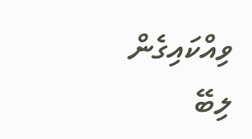ވިއްކައިގެން ލިބޭ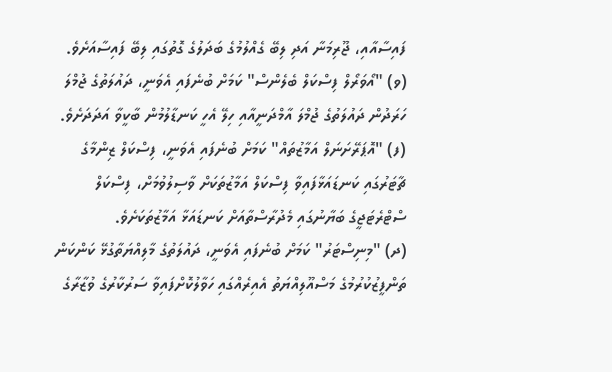ފައިސާއާއި، ޖޫރިމަނާ އަދި ލިބޭ ގެއްލުމުގެ ބަދަލުގެ ގޮތުގައި ލިބޭ ފައިސާއަށެވެ.
(ވ) "އޯވަރޯލް ފިސްކަލް ބެލެންސް" ކަމަށް ބުނެފައި އެވަނީ، ދައުލަތުގެ ޖުމްލަ ހަރަދުން ދައުލަތުގެ ޖުމްލަ އާމްދަނީއާއި ހިލޭ އެހީ ކަނޑާލުމުން ބާކީވާ އަދަދަށެވެ.
(ފ) "އޮޕަރޭށަނަލް އަމާޒުތައް" ކަމަށް ބުނެފައި އެވަނީ، ފިސްކަލް ޒިންމާގެ ޗާޓަރުގައި ކަނޑައަޅާފައިވާ ފިސްކަލް އަމާޒުތަކަށް ވާސިލުވުމަށް، ފިސްކަލް ސްޓްރެޓަޖީގެ ބަޔާނުގައި މެދުރާސްތާއަށް ކަނޑައަޅާ އަމާޒުތަކަށެވެ.
(ދ) "މިނިސްޓަރު" ކަމަށް ބުނެފައި އެވަނީ، ދައުލަތުގެ މާލިއްޔަތާގުޅޭ ކަންކަން ތަންފީޒުކުރުމުގެ މަސްއޫލިއްޔަތު އެއިރެއްގައި ހަވާލުކޮށްފައިވާ ސަރުކާރުގެ ވުޒާރާގެ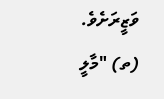ވަޒީރަށެވެ.
(ތ) "މާލީ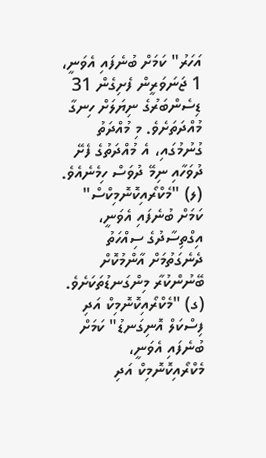އަހަރު" ކަމަށް ބުނެފައި އެވަނީ، 1 ޖަނަވަރީން ފެށިގެން 31 ޑިސެންބަރުގެ ނިޔަލަށް ހިނގާ މުއްދަތަށެވެ. މި މުއްދަތު ގުނުމުގައި، އެ މުއްދަތުގެ ފެށޭ ދުވަހާއި ނިމޭ ދުވަސް ހިމެނެއެވެ.
(ލ) "މެކްރޯއިކޮނޮމިކްސް" ކަމަށް ބުނެފައި އެވަނީ، އިގްތިސާދުގެ ސިއްހަތު ދެނެގަތުމަށް އާންމުކޮށް ބޭނުންކުރާ މިންގަނޑުތަކަށެވެ.
(ގ) "މެކްރޯއިކޮނޮމިކް އަދި ފިސްކަލް އޮނިގަނޑު" ކަމަށް ބުނެފައި އެވަނީ، މެކްރޯއިކޮނޮމިކް އަދި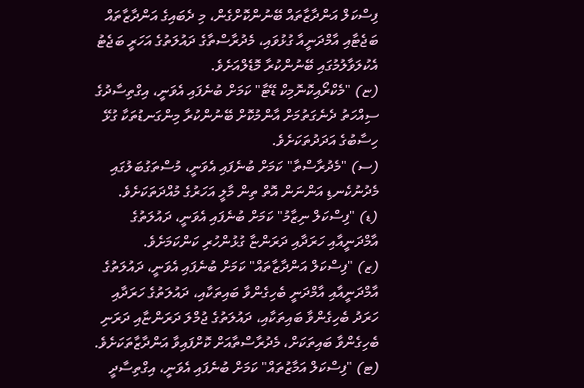ފިސްކަލް އަންދާޒާތައް ބޭނުންކޮށްގެން، މި ދެބައިގެ އަންދާޒާތައް ބަޖެޓާއި އާމްދަނީއާ ގުޅުވައި، މެދުރާސްތާގެ ދައުލަތުގެ އަހަރީ ބަޖެޓު އެކުލަވާލުމުގައި ބޭނުންކުރާ މޮޑެލްއަށެވެ.
(ޏ) "މެކްރޯއިކޮނޮމިކް ޑޭޓާ" ކަމަށް ބުނެފައި އެވަނީ، އިގްތިސާދުގެ ސިއްހަތު ދެނެގަތުމަށް އާންމުކޮށް ބޭނުންކުރާ މިންގަނޑުތަކާ ގުޅޭ ހިސާބުގެ އަދަދުތަކަށެވެ.
(ސ) "މެދުރާސްތާ" ކަމަށް ބުނެފައި އެވަނީ، މުސްތަގުބަލުގައި މެދުނުކެނޑި އަންނަން އޮތް ތިން މާލީ އަހަރުގެ މުއްދަތަކަށެވެ.
(ޑ) "ފިސްކަލް ނިޒާމު" ކަމަށް ބުނެފައި އެވަނީ، ދައުލަތުގެ އާމްދަނީއާއި ހަރަދާއި ދަރަންޏާ ގުޅުންހުރި ކަންކަމަށެވެ.
(ޒ) "ފިސްކަލް އަންދާޒާތައް" ކަމަށް ބުނެފައި އެވަނީ، ދައުލަތުގެ އާމްދަނީއާއި އާމްދަނީ ބެހިގެންވާ ބައިތަކާއި، ދައުލަތުގެ ހަރަދާއި ހަރަދު ބެހިގެންވާ ބައިތަކާއި، ދައުލަތުގެ ޖުމްލަ ދަރަންޏާއި ދަރަނި ބެހިގެންވާ ބައިތަކަށް، މެދުރާސްތާއަށް ކޮށްފައިވާ އަންދާޒާތަކަށެވެ.
(ޓ) "ފިސްކަލް އަމާޒުތައް" ކަމަށް ބުނެފައި އެވަނީ، އިގްތިސާދީ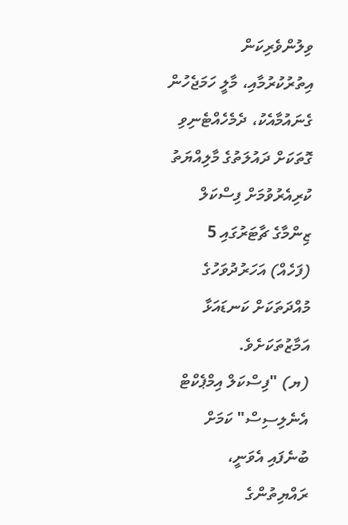ވިލުންވެރިކަން އިތުރުކުރުމާއި، މާލީ ހަމަޖެހުން ގެނައުމާއެކު، ދެމެހެއްޓެނިވި ގޮތަކަށް ދައުލަތުގެ މާލިއްޔަތު ކުރިއެރުވުމަށް ފިސްކަލް ޒިންމާގެ ޗާޓަރުގައި 5 (ފަހެއް) އަހަރުދުވަހުގެ މުއްދަތަކަށް ކަނޑައަޅާ އަމާޒުތަކަށެވެ.
(ޔ) "ފިސްކަލް އިމްޕެކްޓް އެނެލިސިސް" ކަމަށް ބުނެފައި އެވަނީ، ރައްޔިތުންގެ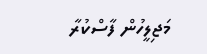މަޖިލީހުން ފާސްކުރާ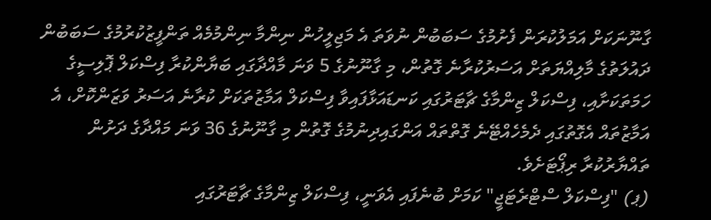ގާނޫނަކަށް އަމަލުކުރަން ފެށުމުގެ ސަބަބުން ނުވަތަ އެ މަޖިލީހުން ނިންމާ ނިންމުމެއް ތަންފީޒުކުރުމުގެ ސަބަބުން ދައުލަތުގެ މާލިއްޔަތަށް އަސަރުކުރާނެ ގޮތުން، މި ގާނޫނުގެ 5 ވަނަ މާއްދާގައި ބަޔާންކުރާ ފިސްކަލް ޕޮލިސީގެ ހަމަތަކަށާއި، ފިސްކަލް ޒިންމާގެ ޗާޓަރުގައި ކަނޑައަޅާފައިވާ ފިސްކަލް އަމާޒުތަކަށް ކުރާނެ އަސަރު ވަޒަންކޮށް، އެ އަމާޒުތައް އެގޮތުގައި ދެމެހެއްޓޭނެ ގޮތްތައް އަންގައިދިނުމުގެ ގޮތުން މި ގާނޫނުގެ 36 ވަނަ މައްދާގެ ދަށުން ތައްޔާރުކުރާ ރިޕޯޓަށެވެ.
(ޕ) "ފިސްކަލް ސްޓްރެޓަޖީ" ކަމަށް ބުނެފައި އެވަނީ، ފިސްކަލް ޒިންމާގެ ޗާޓަރުގައި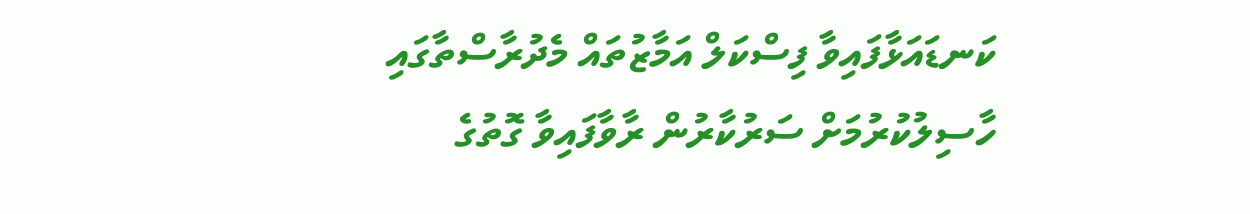ކަނޑައަޅާފައިވާ ފިސްކަލް އަމާޒުތައް މެދުރާސްތާގައި ހާސިލުކުރުމަށް ސަރުކާރުން ރާވާފައިވާ ގޮތުގެ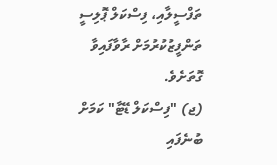ތަފްސީލާއި، ފިސްކަލް ޕޮލިސީ ތަންފީޒުކުރުމަށް ރާވާފައިވާ ގޮތަށެވެ.
(ޖ) "ފިސްކަލް ޑޭޓާ" ކަމަށް ބުނެފައި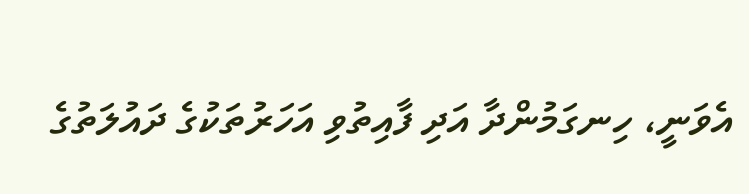އެވަނީ، ހިނގަމުންދާ އަދި ފާއިތުވި އަހަރުތަކުގެ ދައުލަތުގެ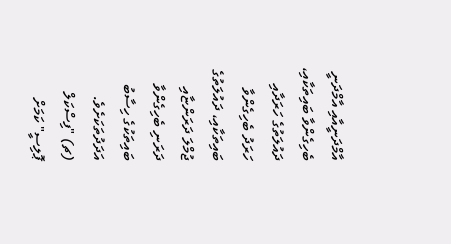އާމްދަނީއާއި އާމްދަނީ ބެހިގެންވާ ބައިތަކާއި، ދައުލަތުގެ ހަރަދާއި ހަރަދު ބެހިގެންވާ ބައިތަކާއި، ދައުލަތުގެ ޖުމްލަ ދަރަންޏާއި ދަރަނި ބެހިގެންވާ ބައިތަކުގެ ހިސާބު އަދަދުތަކަށެވެ.
(ޗ) "ފިސްކަލް ޕޮލިސީ" ކަމަށް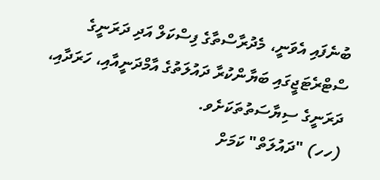ބުނެފައި އެވަނީ، މެދުރާސްތާގެ ފިސްކަލް އަދި ދަރަނީގެ ސްޓްރެޓަޖީގައި ބަޔާންކުރާ ދައުލަތުގެ އާމްދަނީއާއި، ހަރަދާއި، ދަރަނީގެ ސިޔާސަތުތަކަށެވ.
(ހހ) "ދައުލަތް" ކަމަށް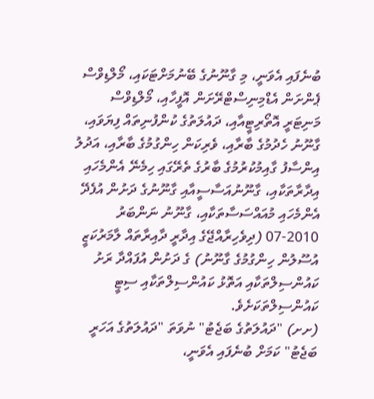ބުނެފައި އެވަނީ، މި ގާނޫނުގެ ބޭނުމަށްޓަކައި، މޯލްޑިވްސް ޕެންށަން އެޑްމިނިސްޓްރޭށަން އޮފީހާއި، މޯލްޑިވްސް މަނިޓަރީ އޮތޯރިޓީއާއި، ދައުލަތުގެ ކުންފުނިތައް ފިޔަވައި، ގާނޫނު ހެދުމުގެ ބާރާއި، ވެރިކަން ހިންގުމުގެ ބާރާއި، އަދުލު އިންސާފު ގާއިމުކުރުމުގެ ބާރުގެ ތެރޭގައި ހިމެނޭ އެންމެހައި އިދާރާތަކާއި، ގާނޫނުއަސާސީއާއި ގާނޫނުގެ ދަށުން އުފެދޭ އެންމެހައި މުއައްސަސާތަކާއި، ގާނޫނު ނަންބަރު 2010-07 (ދިވެހިރާއްޖޭގެ އިދާރީ ދާއިރާތައް ލާމަރުކަޒީ އުސޫލުން ހިންގުމުގެ ގާނޫނު) ގެ ދަށުން އުފައްދާ ރަށު ކައުންސިލްތަކާއި އަތޮޅު ކައުންސިލްތަކާއި ސިޓީ ކައުންސިލްތަކަށެވެ.
(ށށ) "ދައުލަތުގެ ބަޖެޓު" ނުވަތަ "ދައުލަތުގެ އަހަރީ ބަޖެޓު" ކަމަށް ބުނެފައި އެވަނީ،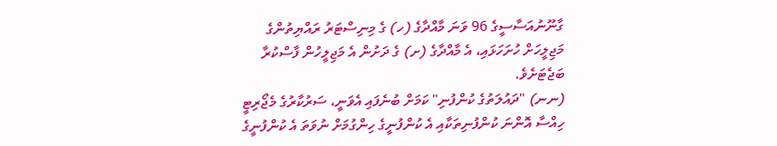ގާނޫނުއަސާސީގެ 96 ވަނަ މާއްދާގެ (ހ) ގެ މިނިސްޓަރު ރައްޔިތުންގެ މަޖިލީހަށް ހުށަހަޅައި، އެ މާއްދާގެ (ށ) ގެ ދަށުން އެ މަޖިލީހުން ފާސްކުރާ ބަޖެޓަށެވެ.
(ނނ) "ދައުލަތުގެ ކުންފުނި" ކަމަށް ބުނެފައި އެވަނީ، ސަރުކާރުގެ މެޖޯރިޓީ ހިއްސާ އޮންނަ ކުންފުނިތަކާއި އެ ކުންފުނީގެ ހިންގުމަށް ނުވަތަ އެ ކުންފުނީގެ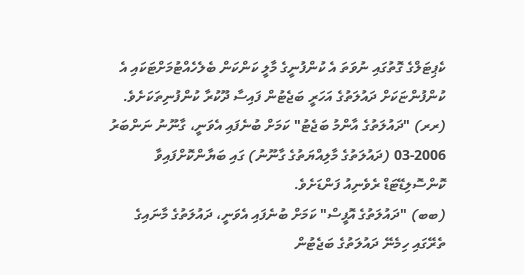ކެޕިޓަލްގެ ގޮތުގައި ނުވަތަ އެ ކުންފުނީގެ މާލީ ކަންކަން ބެލެހެއްޓުމަށްޓަކައި އެ ކުންފުންޏަކަށް ދައުލަތުގެ އަހަރީ ބަޖެޓުން ފައިސާ ދޫކުރާ ކުންފުނިތަކަށެވެ.
(ރރ) "ދައުލަތުގެ އާންމު ބަޖެޓު" ކަމަށް ބުނެފައި އެވަނީ، ގާނޫނު ނަންބަރު 2006-03 (ދައުލަތުގެ މާލިއްޔަތުގެ ގާނޫނު) ގައި ބަޔާންކޮށްފައިވާ ކޮންސޮލިޑޭޓަޑް ރެވެނިއު ފަންޑަށެވެ.
(ބބ) "ދައުލަތުގެ އޮފީސް" ކަމަށް ބުނެފައި އެވަނީ، ދައުލަތުގެ މާނައިގެ ތެރޭގައި ހިމެނޭ ދައުލަތުގެ ބަޖެޓުން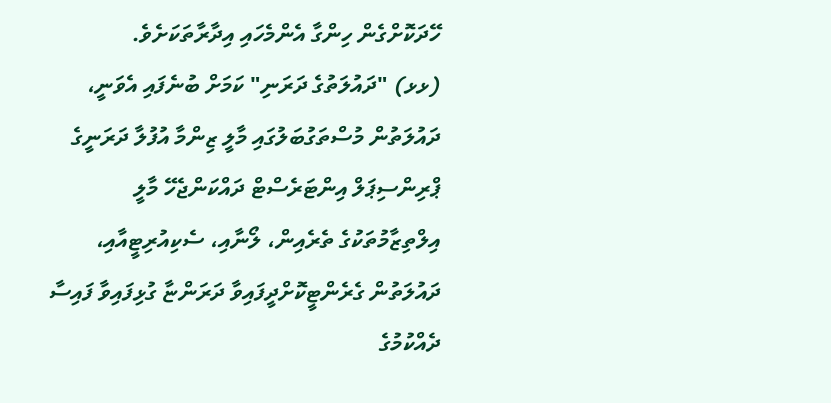ހޭދަކޮށްގެން ހިންގާ އެންމެހައި އިދާރާތަކަށެވެ.
(ޅޅ) "ދައުލަތުގެ ދަރަނި" ކަމަށް ބުނެފައި އެވަނީ، ދައުލަތުން މުސްތަގުބަލުގައި މާލީ ޒިންމާ އުފުލާ ދަރަނީގެ ޕްރިންސިޕަލް އިންޓަރެސްޓް ދައްކަންޖެހޭ މާލީ އިލްތިޒާމުތަކުގެ ތެރެއިން، ލޯނާއި، ސެކިއުރިޓީއާއި، ދައުލަތުން ގެރެންޓީކޮށްދީފައިވާ ދަރަންޏާ ގުޅިފައިވާ ފައިސާ ދެއްކުމުގެ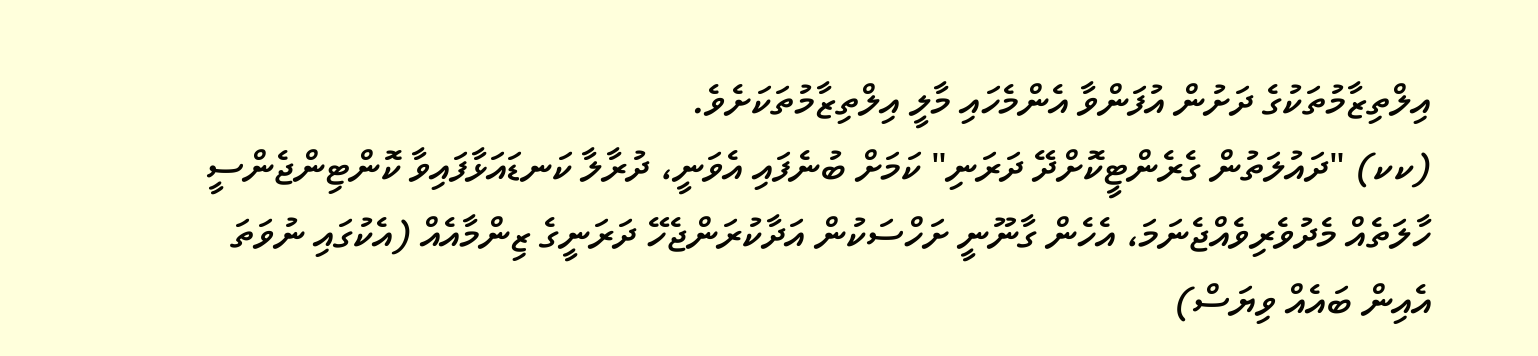އިލްތިޒާމުތަކުގެ ދަށުން އުފަންވާ އެންމެހައި މާލީ އިލްތިޒާމުތަކަށެވެ.
(ކކ) "ދައުލަތުން ގެރެންޓީކޮށްދޭ ދަރަނި" ކަމަށް ބުނެފައި އެވަނީ، ދުރާލާ ކަނޑައަޅާފައިވާ ކޮންޓިންޖެންސީ ހާލަތެއް މެދުވެރިވެއްޖެނަމަ، އެހެން ގާނޫނީ ށަހްސަކުން އަދާކުރަންޖެހޭ ދަރަނީގެ ޒިންމާއެއް (އެކުގައި ނުވަތަ އެއިން ބައެއް ވިޔަސް)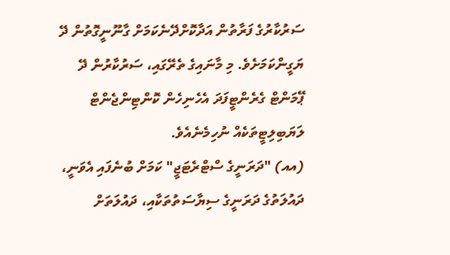ސަރުކާރުގެ ފަރާތުން އަދާކޮށްދޭނެކަމަށް ގާނޫނީގޮތުން ދޭ ޔަގީންކަމަށެވެ. މި މާނައިގެ ތެރޭގައި، ސަރުކާރުން ދޭ ޕޭމަންޓް ގެރެންޓީފަދަ އެހެނިހެން ކޮންޓިންޖެންޓް ލަޔަބިލިޓީތަކެއް ނުހިމެނެއެވެ.
(އއ) "ދަރަނީގެ ސްޓްރެޓަޖީ" ކަމަށް ބުނެފައި އެވަނީ، ދައުލަތުގެ ދަރަނީގެ ސިޔާސަތުތަކާއި، ދައުލަތަށް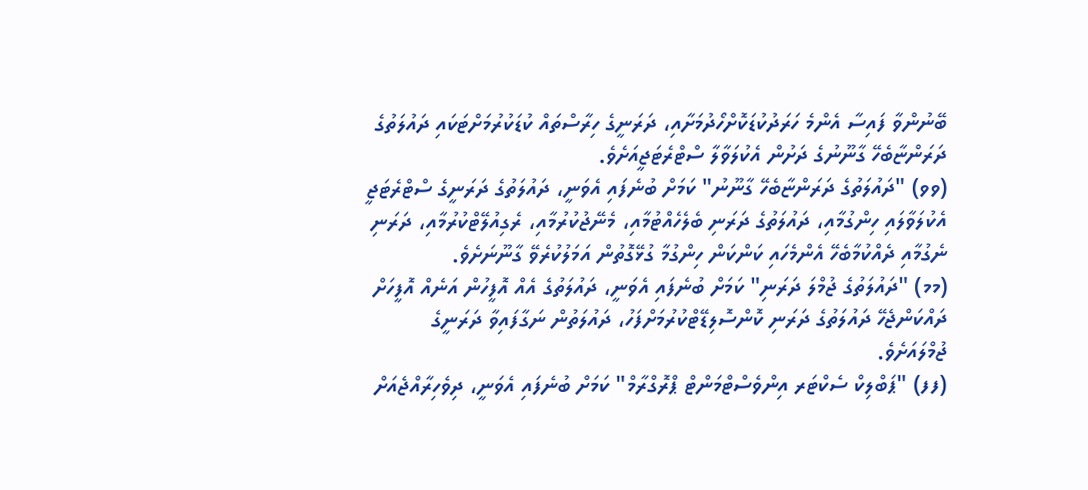ބޭނުންވާ ފައިސާ އެންމެ ހަރަދުކުޑަކޮށްހޯދުމަށާއި، ދަރަނީގެ ހިރާސްތައް ކުޑަކުރުމަށްޓަކައި ދައުލަތުގެ ދަރަންޏާބެހޭ ގާނޫނުގެ ދަށުން އެކުލަވާލާ ސްޓްރެޓަޖީއަށެވެ.
(ވވ) "ދައުލަތުގެ ދަރަންޏާބެހޭ ގާނޫނު" ކަމަށް ބުނެފައި އެވަނީ، ދައުލަތުގެ ދަރަނީގެ ސްޓްރެޓަޖީ އެކުލަވާލައި ހިންގުމާއި، ދައުލަތުގެ ދަރަނި ބެލެހެއްޓުމާއި، މެނޭޖުކުރުމާއި، ރެގިއުލޭޓްކުރުމާއި، ދަރަނި ނެގުމާއި ދެއްކުމާބެހޭ އެންމެހައި ކަންކަން ހިންގުމާ ގުޅޭގޮތުން އަމަލުކުރެވޭ ގާނޫނަށެވެ.
(މމ) "ދައުލަތުގެ ޖުމްލަ ދަރަނި" ކަމަށް ބުނެފައި އެވަނީ، ދައުލަތުގެ އެއް އޮފީހުން އަނެއް އޮފީހަށް ދައްކަންޖެހޭ ދައުލަތުގެ ދަރަނި ކޮންސޮލިޑޭޓްކުރުމަށްފަހު، ދައުލަތުން ނަގާފައިވާ ދަރަނީގެ ޖުމްލައަށެވެ.
(ފފ) "ޕަބްލިކް ސެކްޓަރ އިންވެސްޓްމަންޓް ޕްރޮގްރާމް" ކަމަށް ބުނެފައި އެވަނީ، ދިވެހިރާއްޖެއަށް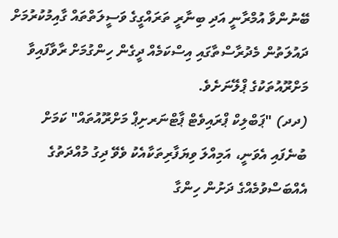ބޭނުންވާ އުމްރާނީ އަދި ބިނާރީ ތަރައްގީގެ ވަސީލަތްތައް ގާއިމުކުރުމަށް ދައުލަތުން މެދުރާސްތާގައި އިސްކަމެއް ދީގެން ހިންގުމަށް ރާވާފައިވާ މަށްރޫއުތަކުގެ ޕްލޭނަށެވެ.
(ދދ) "ޕަބްލިކް ޕްރައިވެޓް ޕާޓްނަރށިޕް މަށްރޫއުތައް" ކަމަށް ބުނެފައި އެވަނީ، އަމިއްލަ ވިޔަފާރިތަކާއެކު ވެވޭ ދިގު މުއްދަތުގެ އެއްބަސްވުމެއްގެ ދަށުން ހިންގާ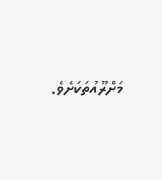މަށްރޫއުތަކަށެވެ.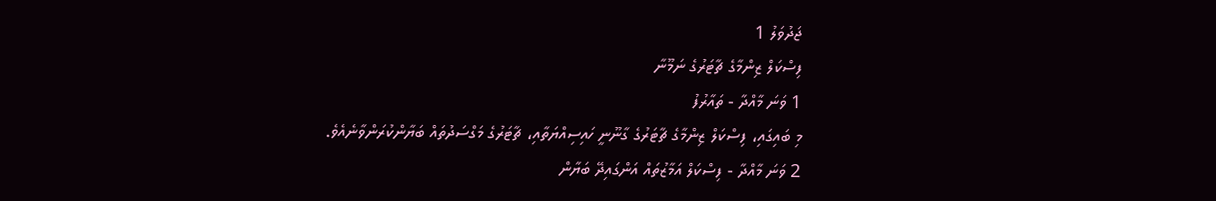ޖަދުވަލު 1
ފިސްކަލް ޒިންމާގެ ޗާޓަރުގެ ނަމޫނާ
1 ވަނަ މާއްދާ - ތައާރުފު
މި ބައިގައި، ފިސްކަލް ޒިންމާގެ ޗާޓަރުގެ ގާނޫނީ ހައިސިއްޔަތާއި، ޗާޓަރުގެ މަގްސަދުތައް ބަޔާންކުރަންވާނެއެވެ.
2 ވަނަ މާއްދާ - ފިސްކަލް އަމާޒުތައް އަންގައިދޭ ބަޔާން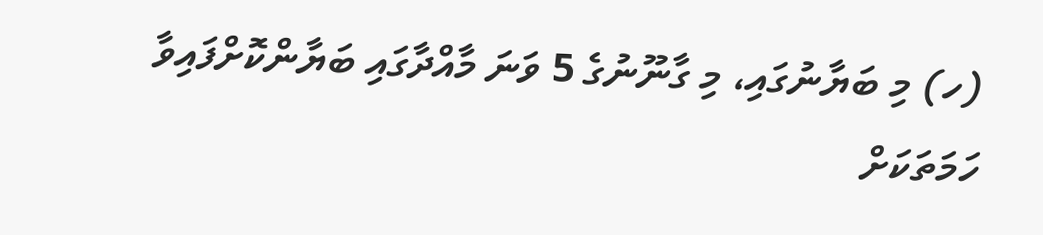(ހ) މި ބަޔާނުގައި، މި ގާނޫނުގެ 5 ވަނަ މާއްދާގައި ބަޔާންކޮށްފައިވާ ހަމަތަކަށް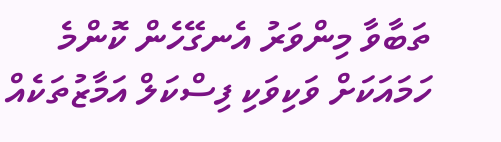ތަބާވާ މިންވަރު އެނގޭހެން ކޮންމެ ހަމައަކަށް ވަކިވަކި ފިސްކަލް އަމާޒުތަކެއް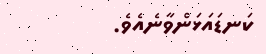ކަނޑައަޅަންވާނެއެވެ.